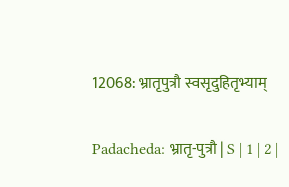12068: भ्रातृपुत्रौ स्वसृदुहितृभ्याम्

Padacheda: भ्रातृ-पुत्रौ | S | 1 | 2 |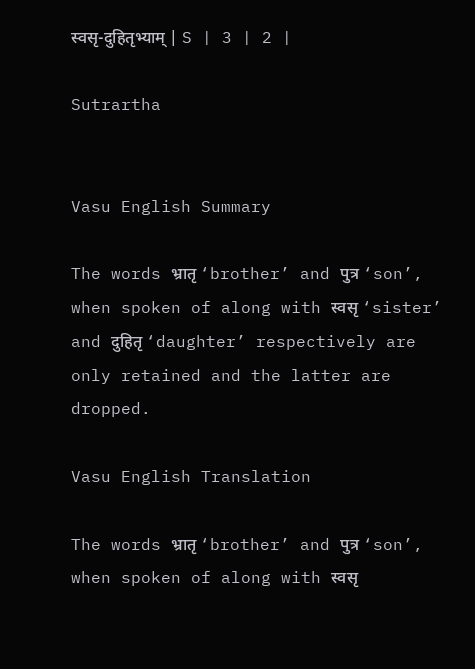स्वसृ-दुहितृभ्याम् | S | 3 | 2 |

Sutrartha


Vasu English Summary

The words भ्रातृ ‘brother’ and पुत्र ‘son’, when spoken of along with स्वसृ ‘sister’ and दुहितृ ‘daughter’ respectively are only retained and the latter are dropped.

Vasu English Translation

The words भ्रातृ ‘brother’ and पुत्र ‘son’, when spoken of along with स्वसृ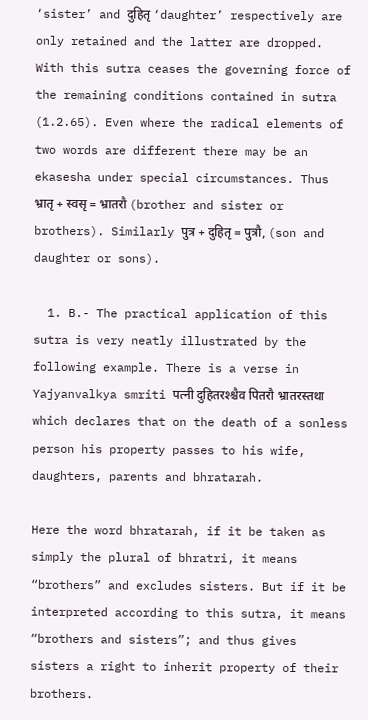‘sister’ and दुहितृ ‘daughter’ respectively are only retained and the latter are dropped. With this sutra ceases the governing force of the remaining conditions contained in sutra (1.2.65). Even where the radical elements of two words are different there may be an ekasesha under special circumstances. Thus भ्रातृ + स्वसृ = भ्रातरौ (brother and sister or brothers). Similarly पुत्र + दुहितृ = पुत्रौ, (son and daughter or sons).

  1. B.- The practical application of this sutra is very neatly illustrated by the following example. There is a verse in Yajyanvalkya smriti पत्नी दुहितरश्श्चैव पितरौ भ्रातरस्तथा which declares that on the death of a sonless person his property passes to his wife, daughters, parents and bhratarah.

Here the word bhratarah, if it be taken as simply the plural of bhratri, it means “brothers” and excludes sisters. But if it be interpreted according to this sutra, it means “brothers and sisters”; and thus gives sisters a right to inherit property of their brothers.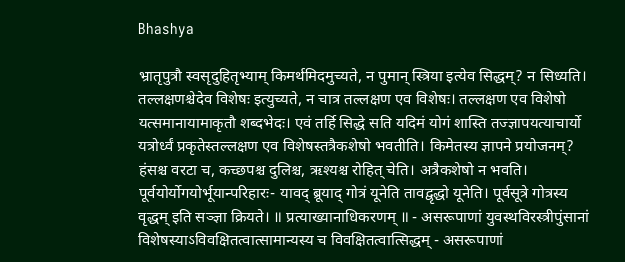Bhashya

भ्रातृपुत्रौ स्वसृदुहितृभ्याम् किमर्थमिदमुच्यते, न पुमान् स्त्रिया इत्येव सिद्धम्? न सिध्यति। तल्लक्षणश्चेदेव विशेषः इत्युच्यते, न चात्र तल्लक्षण एव विशेषः। तल्लक्षण एव विशेषो यत्समानायामाकृतौ शब्दभेदः। एवं तर्हि सिद्धे सति यदिमं योगं शास्ति तज्ज्ञापयत्याचार्यो यत्रोर्ध्वं प्रकृतेस्तल्लक्षण एव विशेषस्तत्रैकशेषो भवतीति। किमेतस्य ज्ञापने प्रयोजनम्? हंसश्च वरटा च, कच्छपश्च दुलिश्च, ऋश्यश्च रोहित् चेति। अत्रैकशेषो न भवति। पूर्वयोर्योगयोर्भूयान्परिहारः- यावद् ब्रूयाद् गोत्रं यूनेति तावद्वृद्धो यूनेति। पूर्वसूत्रे गोत्रस्य वृद्धम् इति सञ्ज्ञा क्रियते। ॥ प्रत्याख्यानाधिकरणम् ॥ - असरूपाणां युवस्थविरस्त्रीपुंसानां विशेषस्याऽविवक्षितत्वात्सामान्यस्य च विवक्षितत्वात्सिद्धम् - असरूपाणां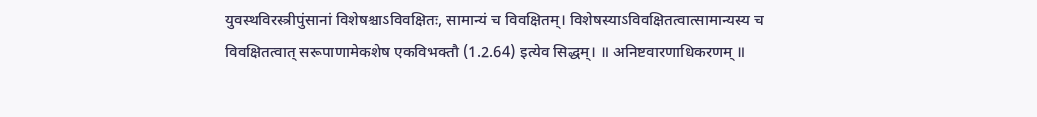युवस्थविरस्त्रीपुंसानां विशेषश्चाऽविवक्षितः, सामान्यं च विवक्षितम्। विशेषस्याऽविवक्षितत्वात्सामान्यस्य च विवक्षितत्वात् सरूपाणामेकशेष एकविभक्तौ (1.2.64) इत्येव सिद्धम्। ॥ अनिष्टवारणाधिकरणम् ॥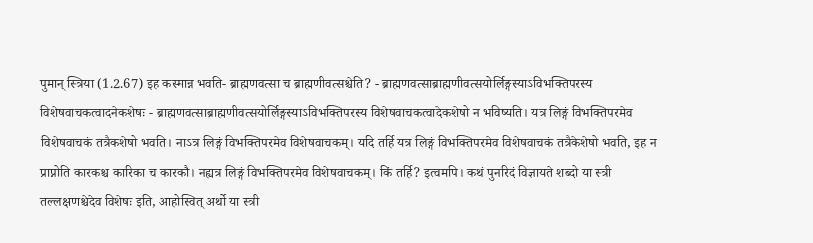पुमान् स्त्रिया (1.2.67) इह कस्मान्न भवति- ब्राह्मणवत्सा च ब्राह्मणीवत्सश्चेति? - ब्राह्मणवत्साब्राह्मणीवत्सयोर्लिङ्गस्याऽविभक्तिपरस्य विशेषवाचकत्वादनेकशेषः - ब्राह्मणवत्साब्राह्मणीवत्सयोर्लिङ्गस्याऽविभक्तिपरस्य विशेषवाचकत्वादेकशेषो न भविष्यति। यत्र लिङ्गं विभक्तिपरमेव विशेषवाचकं तत्रैकशेषो भवति। नाऽत्र लिङ्गं विभक्तिपरमेव विशेषवाचकम्। यदि तर्हि यत्र लिङ्गं विभक्तिपरमेव विशेषवाचकं तत्रैकेशेषो भवति, इह न प्राप्नोति कारकश्च कारिका च कारकौ। नह्यत्र लिङ्गं विभक्तिपरमेव विशेषवाचकम्। किं तर्हि? इत्वमपि। कथं पुनरिदं विज्ञायते शब्दो या स्त्री तल्लक्षणश्चेदेव विशेषः इति, आहोस्वित् अर्थो या स्त्री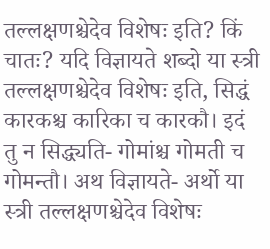तल्लक्षणश्चेदेव विशेषः इति? किं चातः? यदि विज्ञायते शब्दो या स्त्री तल्लक्षणश्चेदेव विशेषः इति, सिद्धं कारकश्च कारिका च कारकौ। इदं तु न सिद्ध्यति- गोमांश्च गोमती च गोमन्तौ। अथ विज्ञायते- अर्थो या स्त्री तल्लक्षणश्चेदेव विशेषः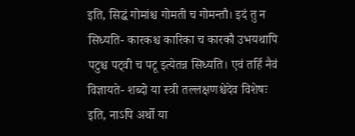इति, सिद्धं गोमांश्च गोमती च गोमन्तौ। इदं तु न सिध्यति- कारकश्च कारिका च कारकौ उभयथापि पटुश्च पट्वी च पटू इत्येतन्न सिध्यति। एवं तर्हि नैवं विज्ञायते- शब्दो या स्त्री तल्लक्षणश्चेदेव विशेषः इति, नाऽपि अर्थो या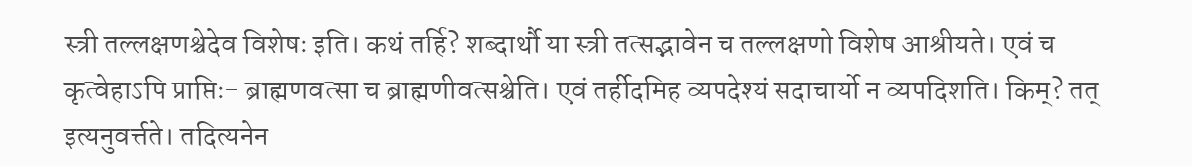स्त्री तल्लक्षणश्चेदेव विशेषः इति। कथं तर्हि? शब्दार्थौ या स्त्री तत्सद्भावेन च तल्लक्षणो विशेष आश्रीयते। एवं च कृत्वेहाऽपि प्राप्तिः- ब्राह्मणवत्सा च ब्राह्मणीवत्सश्चेति। एवं तर्हीदमिह व्यपदेश्यं सदाचार्यो न व्यपदिशति। किम्? तत् इत्यनुवर्त्तते। तदित्यनेन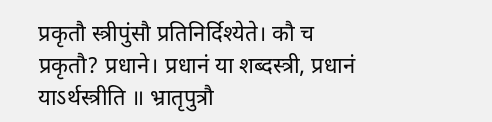प्रकृतौ स्त्रीपुंसौ प्रतिनिर्दिश्येते। कौ च प्रकृतौ? प्रधाने। प्रधानं या शब्दस्त्री, प्रधानं याऽर्थस्त्रीति ॥ भ्रातृपुत्रौ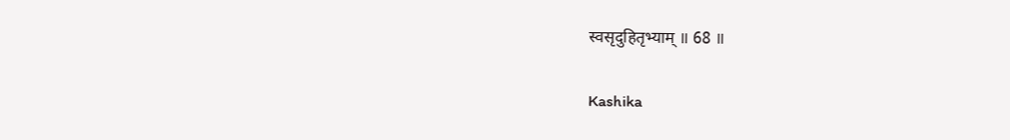स्वसृदुहितृभ्याम् ॥ 68 ॥

Kashika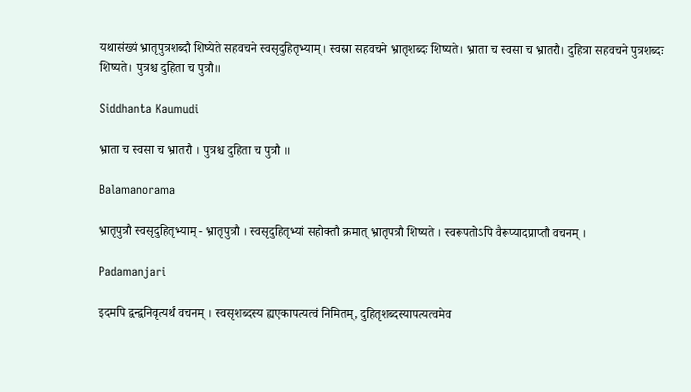यथासंख्यं भ्रातृपुत्रशब्दौ शिष्येते सहवचने स्वसृदुहितृभ्याम्। स्वस्रा सहवचने भ्रातृशब्दः शिष्यते। भ्राता च स्वसा च भ्रातरौ। दुहित्रा सहवचने पुत्रशब्दः शिष्यते। पुत्रश्च दुहिता च पुत्रौ॥

Siddhanta Kaumudi

भ्राता च स्वसा च भ्रातरौ । पुत्रश्च दुहिता च पुत्रौ ॥

Balamanorama

भ्रातृपुत्रौ स्वसृदुहितृभ्याम् - भ्रातृपुत्रौ । स्वसृदुहितृभ्यां सहोक्तौ क्रमात् भ्रातृपत्रौ शिष्यते । स्वरूपतोऽपि वैरूप्यादप्राप्तौ वचनम् ।

Padamanjari

इदमपि द्वन्द्वनिवृत्यर्थं वचनम् । स्वसृशब्दस्य ह्यएकापत्यत्वं निमितम्, दुहितृशब्दस्यापत्यत्वमेव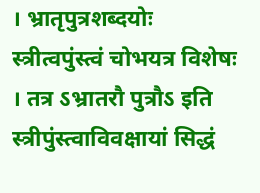। भ्रातृपुत्रशब्दयोः स्त्रीत्वपुंस्त्वं चोभयत्र विशेषः । तत्र ऽभ्रातरौ पुत्रौऽ इति स्त्रीपुंस्त्वाविवक्षायां सिद्धं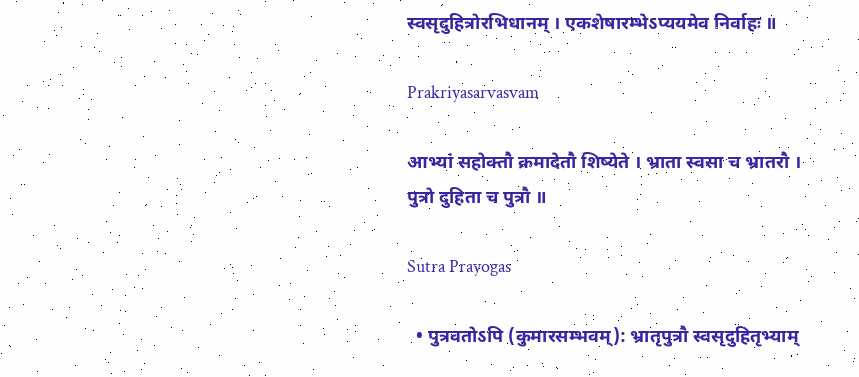स्वसृदुहित्रोरभिधानम् । एकशेषारम्भेऽप्ययमेव निर्वाहः ॥

Prakriyasarvasvam

आभ्यां सहोक्तौ क्रमादेतौ शिष्येते । भ्राता स्वसा च भ्रातरौ । पुत्रो दुहिता च पुत्रौ ॥

Sutra Prayogas

  • पुत्रवतोऽपि (कुमारसम्भवम्): भ्रातृपुत्रौ स्वसृदुहितृभ्याम्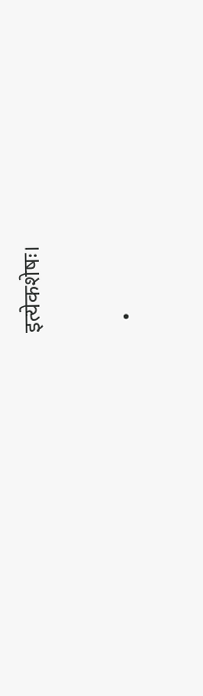इत्येकशेषः।

  •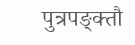पुत्रपङ्क्तौ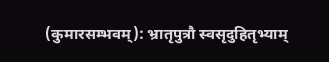(कुमारसम्भवम्): भ्रातृपुत्रौ स्वसृदुहितृभ्याम्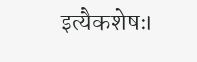इत्यैकशेषः।